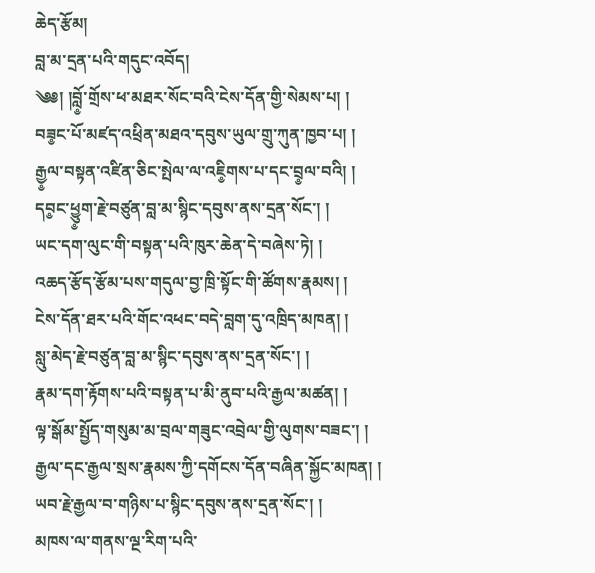ཆེད་རྩོམ།
བླ་མ་དྲན་པའི་གདུང་འབོད།
༄༅། །བློ༵་གྲོས་ཕ་མཐར་སོང་བའི་ངེས་དོན་གྱི་སེམས་པ། །
བཟ༵ང་པོ་མཛད་འཕྲིན་མཐའ་དབུས་ཡུལ་གྲུ་ཀུན་ཁྱབ་པ། །
རྒྱ༵ལ་བསྟན་འཛིན་ཅིང་སྤེལ་ལ་འཇི༵གས་པ་དང་བྲ༵ལ་བའི། །
དབ༵ང་ཕྱུ༵ག་རྗེ་བཙུན་བླ་མ་སྙིང་དབུས་ནས་དྲན་སོང་། །
ཡང་དག་ལུང་གི་བསྟན་པའི་ཁུར་ཆེན་དེ་བཞེས་ཏེ། །
འཆད་རྩོད་རྩོམ་པས་གདུལ་བྱ་ཁྲི་སྟོང་གི་ཚོགས་རྣམས། །
ངེས་དོན་ཐར་པའི་གོང་འཕང་བདེ་བླག་དུ་འཁྲིད་མཁན། །
སླུ་མེད་རྗེ་བཙུན་བླ་མ་སྙིང་དབུས་ནས་དྲན་སོང་། །
རྣམ་དག་རྟོགས་པའི་བསྟན་པ་མི་ནུབ་པའི་རྒྱལ་མཚན། །
ལྟ་སྒོམ་སྤྱོད་གསུམ་མ་བྲལ་གཟུང་འབྲེལ་གྱི་ལུགས་བཟང་། །
རྒྱལ་དང་རྒྱལ་སྲས་རྣམས་ཀྱི་དགོངས་དོན་བཞིན་སྐྱོང་མཁན། །
ཡབ་རྗེ་རྒྱལ་བ་གཉིས་པ་སྙིང་དབུས་ནས་དྲན་སོང་། །
མཁས་ལ་གནས་ལྔ་རིག་པའི་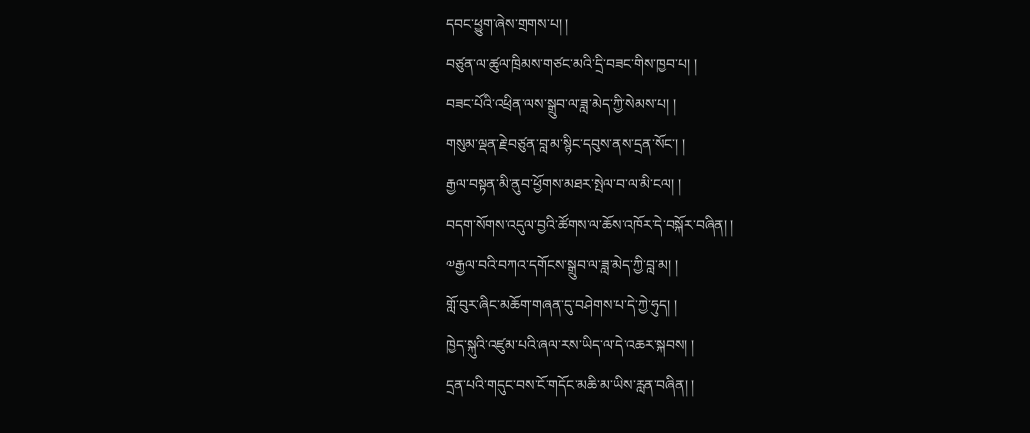དབང་ཕྱུག་ཞེས་གྲགས་པ། །
བཙུན་ལ་ཚུལ་ཁྲིམས་གཙང་མའི་དྲི་བཟང་གིས་ཁྱབ་པ། །
བཟང་པོའི་འཕྲིན་ལས་སྒྲུབ་ལ་ཟླ་མེད་ཀྱི་སེམས་པ། །
གསུམ་ལྡན་རྗེ་བཙུན་བླ་མ་སྙིང་དབུས་ནས་དྲན་སོང་། །
རྒྱལ་བསྟན་མི་ནུབ་ཕྱོགས་མཐར་སྤེལ་བ་ལ་མི་ངལ། །
བདག་སོགས་འདུལ་བྱའི་ཚོགས་ལ་ཆོས་འཁོར་དེ་བསྐོར་བཞིན། །
༧རྒྱལ་བའི་བཀའ་དགོངས་སྒྲུབ་ལ་ཟླ་མེད་ཀྱི་བླ་མ། །
གློ་བུར་ཞིང་མཆོག་གཞན་དུ་བཤེགས་པ་དེ་ཀྱེ་ཧུད། །
ཁྱེད་སྐུའི་འཛུམ་པའི་ཞལ་རས་ཡིད་ལ་དེ་འཆར་སྐབས། །
དྲན་པའི་གདུང་བས་ངོ་གདོང་མཆི་མ་ཡིས་རླན་བཞིན། །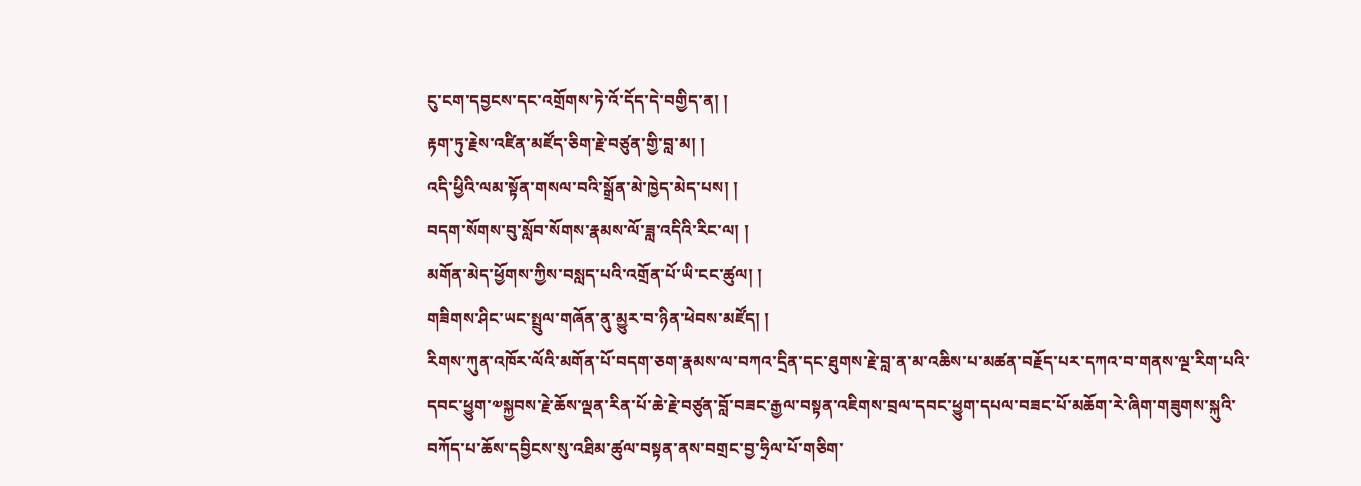ངུ་ངག་དབྱངས་དང་འགྲོགས་ཏེ་འོ་དོད་དེ་བགྱིད་ན། །
རྟག་ཏུ་རྗེས་འཛིན་མཛོད་ཅིག་རྗེ་བཙུན་གྱི་བླ་མ། །
འདི་ཕྱིའི་ལམ་སྟོན་གསལ་བའི་སྒྲོན་མེ་ཁྱེད་མེད་པས། །
བདག་སོགས་བུ་སློབ་སོགས་རྣམས་ལོ་ཟླ་འདིའི་རིང་ལ། །
མགོན་མེད་ཕྱོགས་ཀྱིས་བསླད་པའི་འགྲོན་པོ་ཡི་ངང་ཚུལ། །
གཟིགས་ཤིང་ཡང་སྤྲུལ་གཞོན་ནུ་མྱུར་བ་ཉིན་ཕེབས་མཛོད། །
རིགས་ཀུན་འཁོར་ལོའི་མགོན་པོ་བདག་ཅག་རྣམས་ལ་བཀའ་དྲིན་དང་ཐུགས་རྗེ་བླ་ན་མ་འཆིས་པ་མཚན་བརྗོད་པར་དཀའ་བ་གནས་ལྔ་རིག་པའི་དབང་ཕྱུག་༧སྐྱབས་རྗེ་ཆོས་ལྡན་རིན་པོ་ཆེ་རྗེ་བཙུན་བློ་བཟང་རྒྱལ་བསྟན་འཇིགས་བྲལ་དབང་ཕྱུག་དཔལ་བཟང་པོ་མཆོག་རེ་ཞིག་གཟུགས་སྐུའི་བཀོད་པ་ཆོས་དབྱིངས་སུ་འཐིམ་ཚུལ་བསྟན་ནས་བགྲང་བྱ་ཧྲིལ་པོ་གཅིག་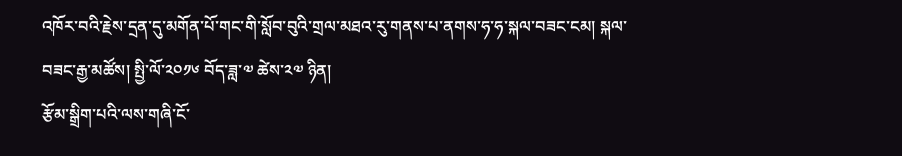འཁོར་བའི་རྗེས་དྲན་དུ་མགོན་པོ་གང་གི་སློབ་བུའི་གྲལ་མཐའ་རུ་གནས་པ་ནགས་ཧ་ཧ་སྐལ་བཟང་ངམ། སྐལ་བཟང་རྒྱ་མཚོས། སྤྱི་ལོ་༢༠༡༦ བོད་ཟླ་༧ ཚེས་༢༧ ཉིན།
རྩོམ་སྒྲིག་པའི་ལས་གཞི་ངོ་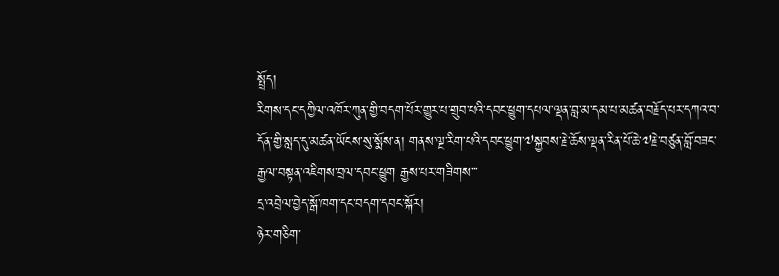སྤྲོད།
རིགས་དང་དཀྱིལ་འཁོར་ཀུན་གྱི་བདག་པོར་གྱུར་པ་གྲུབ་པའི་དབང་ཕྱུག་དཔལ་ལྡན་བླ་མ་དམ་པ་མཚན་བརྗོད་པར་དཀའ་བ་དོན་གྱི་སླད་དུ་མཚན་ཡོངས་སུ་སྨོས་ན། གནས་ལྔ་རིག་པའི་དབང་ཕྱུག་༧སྐྱབས་རྗེ་ཆོས་ལྡན་རིན་པོ་ཆེ་༧རྗེ་བཙུན་བློ་བཟང་རྒྱལ་བསྟན་འཇིགས་བྲལ་དབང་ཕྱུག རྒྱས་པར་གཟིགས་་་
དྲ་འབྲེལ་བྱེད་སྒོ་ཁག་དང་བདག་དབང་སྐོར།
ཉེར་གཅིག་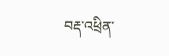བརྡ་འཕྲིན་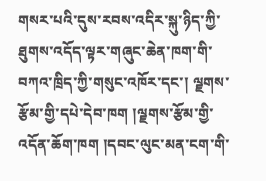གསར་པའི་དུས་རབས་འདིར་སྐུ་ཉིད་ཀྱི་ཐུགས་འདོད་ལྟར་གཞུང་ཆེན་ཁག་གི་བཀའ་ཁྲིད་ཀྱི་གསུང་འཁོར་དང་། ལྗགས་རྩོམ་གྱི་དཔེ་དེབ་ཁག །ལྗགས་རྩོམ་གྱི་འདོན་ཆོག་ཁག །དབང་ལུང་མན་ངག་གི་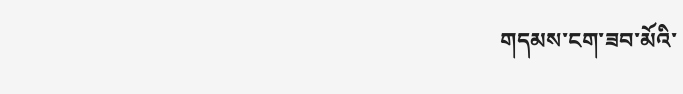གདམས་ངག་ཟབ་མོའི་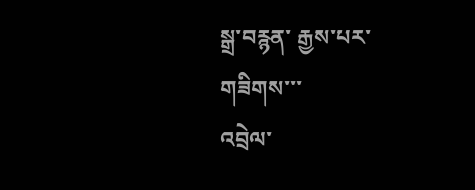སྒྲ་བརྙན་ རྒྱས་པར་གཟིགས་་་
འབྲེལ་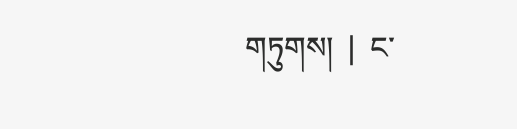གཏུགས།  |  ང་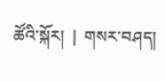ཚོའི་སྐོར།  |  གསར་བཤད།